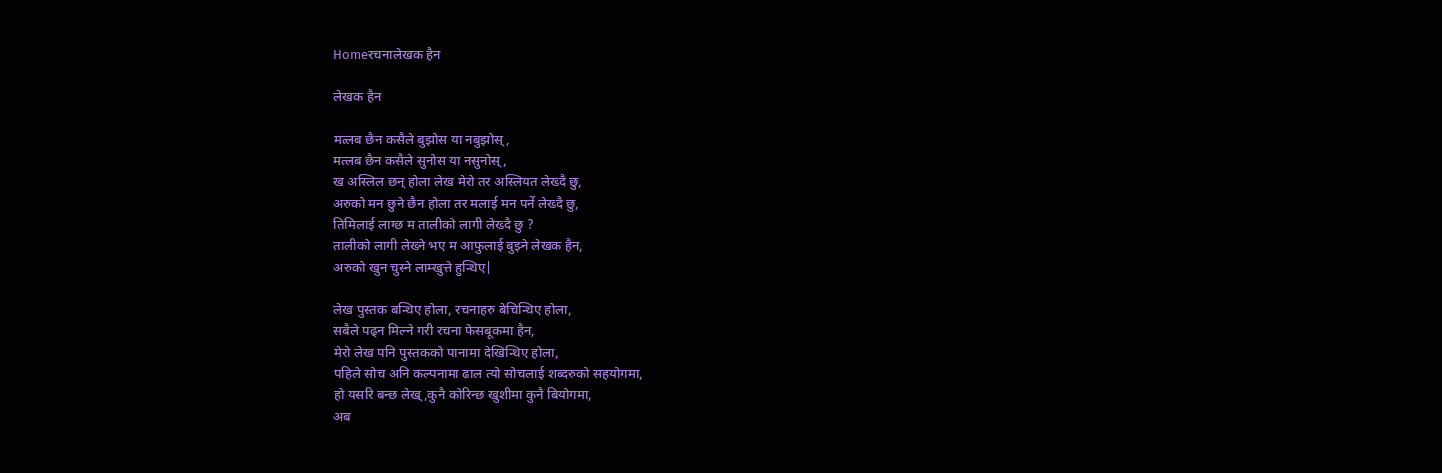Homeरचनालेखक हैन

लेखक हैन

मत्लब छैन कसैले बुझोस या नबुझोस्,
मत्लब छैन कसैले सुनोस या नसुनोस्,
ख अस्लिल छन् होला लेख मेरो तर अस्लियत लेख्दै छु,
अरुको मन छुने छैन होला तर मलाई मन पर्ने लेख्दै छु,
तिमिलाई लाग्छ म तालीको लागी लेख्दै छु ?
तालीको लागी लेख्ने भए म आफुलाई बुझ्ने लेखक हैन,
अरुको खुन चुस्ने लाम्खुत्ते हुन्थिए|

लेख पुस्तक बन्थिए होला, रचनाहरु बेचिन्थिए होला,
सबैले पढ्न मिल्ने गरी रचना फेसबूकमा हैन,
मेरो लेख पनि पुस्तकको पानामा देखिन्थिए होला,
पहिले सोच अनि कल्पनामा ढाल त्यो सोचलाई शब्दरुको सहयोगमा,
हो यसरि बन्छ लेख्,कुनै कोरिन्छ खुशीमा कुनै बियोगमा,
अब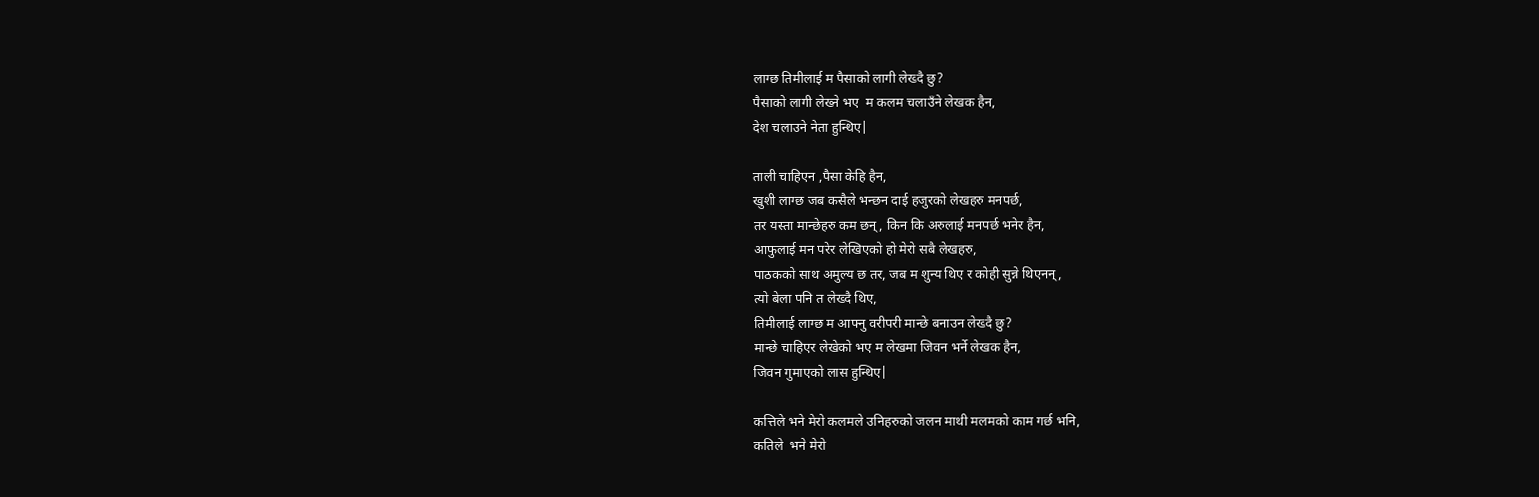लाग्छ तिमीलाई म पैसाको लागी लेख्दै छु?
पैसाको लागी लेख्ने भए  म कलम चलाउँने लेखक हैन,
देश चलाउने नेता हुन्थिए|

ताली चाहिएन ,पैसा केहि हैन,
खुशी लाग्छ जब कसैले भन्छन दाई हजुरको लेखहरु मनपर्छ,
तर यस्ता मान्छेहरु कम छन्, किन कि अरुलाई मनपर्छ भनेर हैन,
आफुलाई मन परेर लेखिएको हो मेरो सबै लेखहरु,
पाठकको साथ अमुल्य छ तर, जब म शुन्य थिए र कोही सुन्ने थिएनन्,
त्यो बेला पनि त लेख्दै थिए,
तिमीलाई लाग्छ म आफ्नु वरीपरी मान्छे बनाउन लेख्दै छु?
मान्छे चाहिएर लेखेको भए म लेखमा जिवन भर्ने लेखक हैन,
जिवन गुमाएको लास हुन्थिए|

कत्तिले भने मेरो कलमले उनिहरुको जलन माथी मलमको काम गर्छ भनि,
कतिले  भने मेरो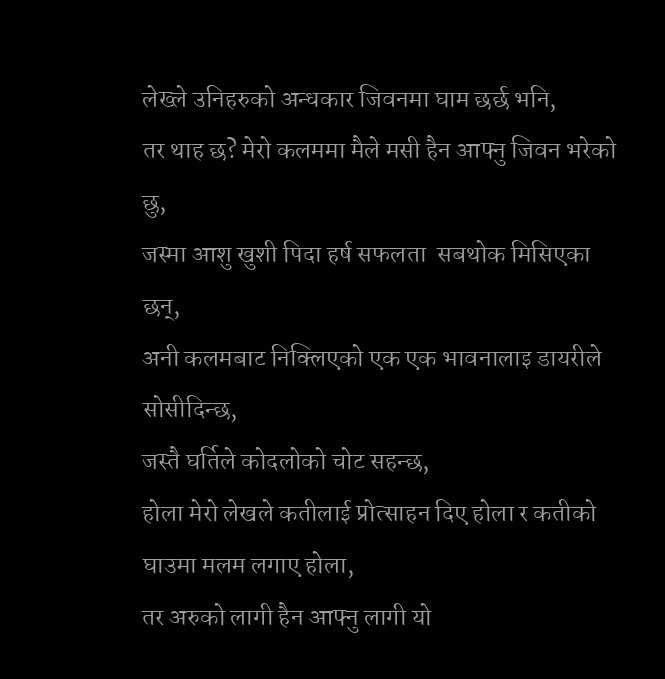लेख्ले उनिहरुको अन्धकार जिवनमा घाम छर्छ भनि,
तर थाह छ? मेरो कलममा मैले मसी हैन आफ्नु जिवन भरेको छु,
जस्मा आशु खुशी पिदा हर्ष सफलता  सबथोक मिसिएका छन्,
अनी कलमबाट निक्लिएको एक एक भावनालाइ डायरीले सोसीदिन्छ,
जस्तै घर्तिले कोदलोको चोट सहन्छ,
होला मेरो लेखले कतीलाई प्रोत्साहन दिए होला र कतीको घाउमा मलम लगाए होला,
तर अरुको लागी हैन आफ्नु लागी यो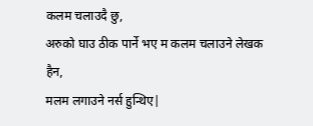कलम चलाउदै छु,
अरुको घाउ ठीक पार्ने भए म कलम चलाउने लेखक हैन,
मलम लगाउने नर्स हुन्थिए|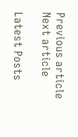Previous article
Next article

Latest Posts